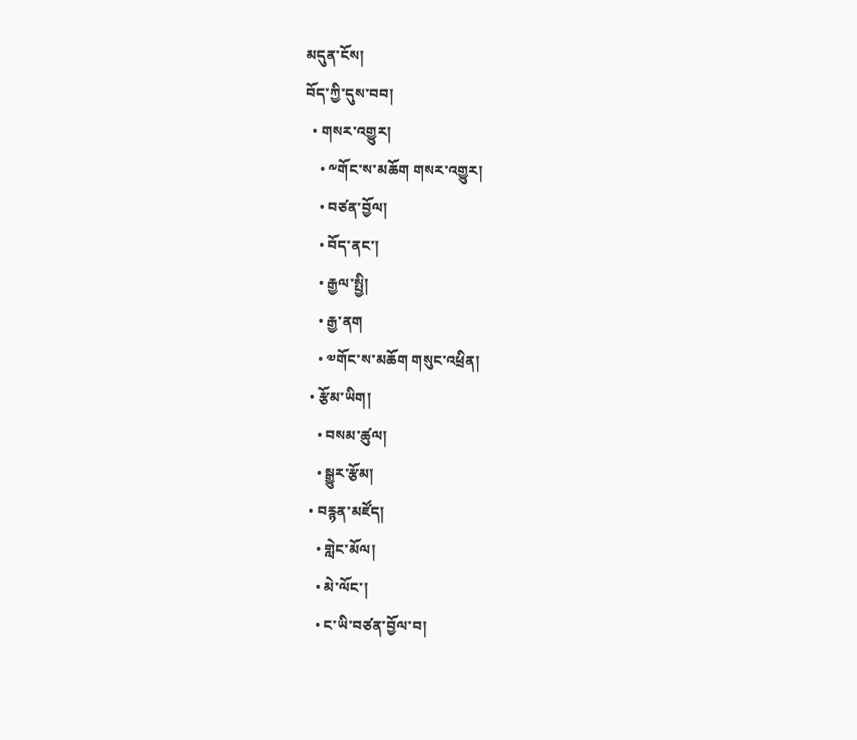མདུན་ངོས།
བོད་ཀྱི་དུས་བབ།
  • གསར་འགྱུར།
    • ༸གོང་ས་མཆོག གསར་འགྱུར།
    • བཙན་བྱོལ།
    • བོད་ནང་།
    • རྒྱལ་སྤྱི།
    • རྒྱ་ནག
    • ༧གོང་ས་མཆོག གསུང་འཕྲིན།
  • རྩོམ་ཡིག།
    • བསམ་ཚུལ།
    • སྒྱུར་རྩོམ།
  • བརྙན་མཛོད།
    • གླེང་མོལ།
    • མེ་ལོང་།
    • ང་ཡི་བཙན་བྱོལ་བ།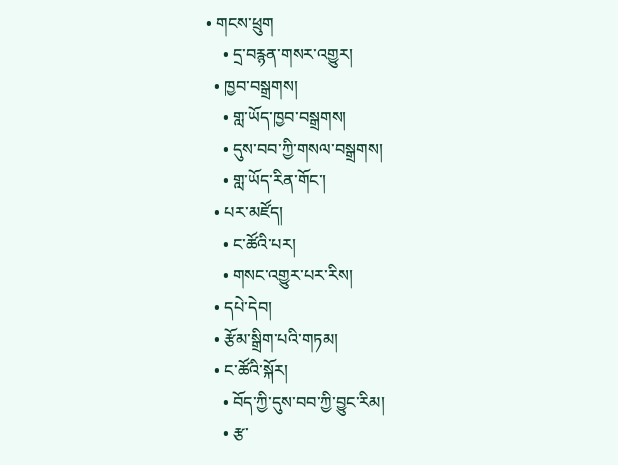• གངས་ཕྲུག
    • དྲ་བརྙན་གསར་འགྱུར།
  • ཁྱབ་བསྒྲགས།
    • གླ་ཡོད་ཁྱབ་བསྒྲགས།
    • དུས་བབ་ཀྱི་གསལ་བསྒྲགས།
    • གླ་ཡོད་རིན་གོང་།
  • པར་མཛོད།
    • ང་ཚོའི་པར།
    • གསང་འགྱུར་པར་རིས།
  • དཔེ་དེབ།
  • རྩོམ་སྒྲིག་པའི་གཏམ།
  • ང་ཚོའི་སྐོར།
    • བོད་ཀྱི་དུས་བབ་ཀྱི་བྱུང་རིམ།
    • རྩ་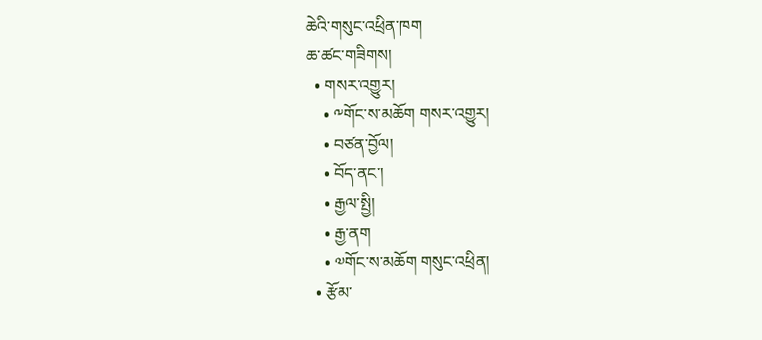ཆེའི་གསུང་འཕྲིན་ཁག
ཆ་ཚང་གཟིགས།
  • གསར་འགྱུར།
    • ༸གོང་ས་མཆོག གསར་འགྱུར།
    • བཙན་བྱོལ།
    • བོད་ནང་།
    • རྒྱལ་སྤྱི།
    • རྒྱ་ནག
    • ༧གོང་ས་མཆོག གསུང་འཕྲིན།
  • རྩོམ་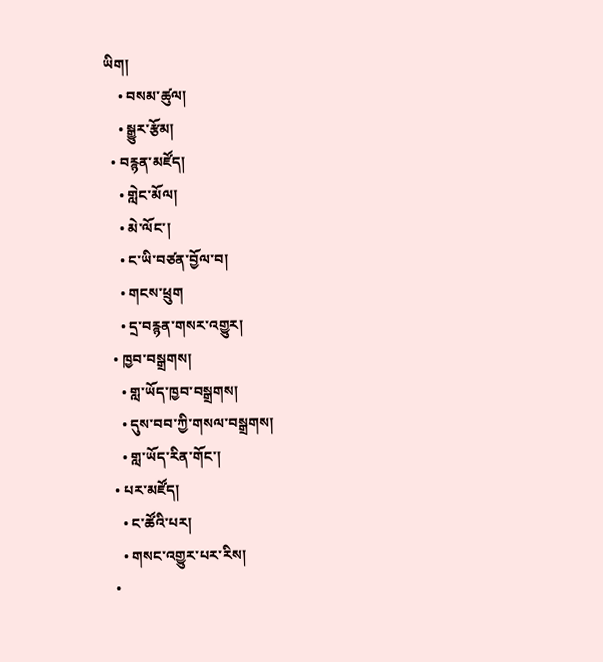ཡིག།
    • བསམ་ཚུལ།
    • སྒྱུར་རྩོམ།
  • བརྙན་མཛོད།
    • གླེང་མོལ།
    • མེ་ལོང་།
    • ང་ཡི་བཙན་བྱོལ་བ།
    • གངས་ཕྲུག
    • དྲ་བརྙན་གསར་འགྱུར།
  • ཁྱབ་བསྒྲགས།
    • གླ་ཡོད་ཁྱབ་བསྒྲགས།
    • དུས་བབ་ཀྱི་གསལ་བསྒྲགས།
    • གླ་ཡོད་རིན་གོང་།
  • པར་མཛོད།
    • ང་ཚོའི་པར།
    • གསང་འགྱུར་པར་རིས།
  •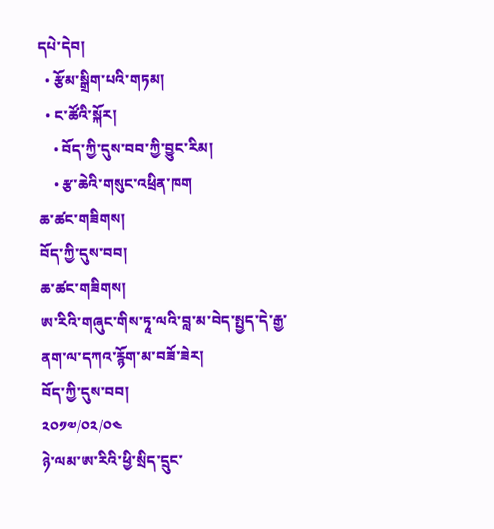དཔེ་དེབ།
  • རྩོམ་སྒྲིག་པའི་གཏམ།
  • ང་ཚོའི་སྐོར།
    • བོད་ཀྱི་དུས་བབ་ཀྱི་བྱུང་རིམ།
    • རྩ་ཆེའི་གསུང་འཕྲིན་ཁག
ཆ་ཚང་གཟིགས།
བོད་ཀྱི་དུས་བབ།
ཆ་ཚང་གཟིགས།
ཨ་རིའི་གཞུང་གིས་ཏཱ་ལའི་བླ་མ་བེད་སྤྱད་དེ་རྒྱ་ནག་ལ་དཀའ་རྙོག་མ་བཟོ་ཟེར།
བོད་ཀྱི་དུས་བབ།
༢༠༡༧/༠༢/༠༤
ཉེ་ལམ་ཨ་རིའི་ཕྱི་སྲིད་དྲུང་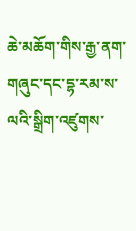ཆེ་མཆོག་གིས་རྒྱ་ནག་གཞུང་དང་དྷ་རམ་ས་ལའི་སྒྲིག་འཛུགས་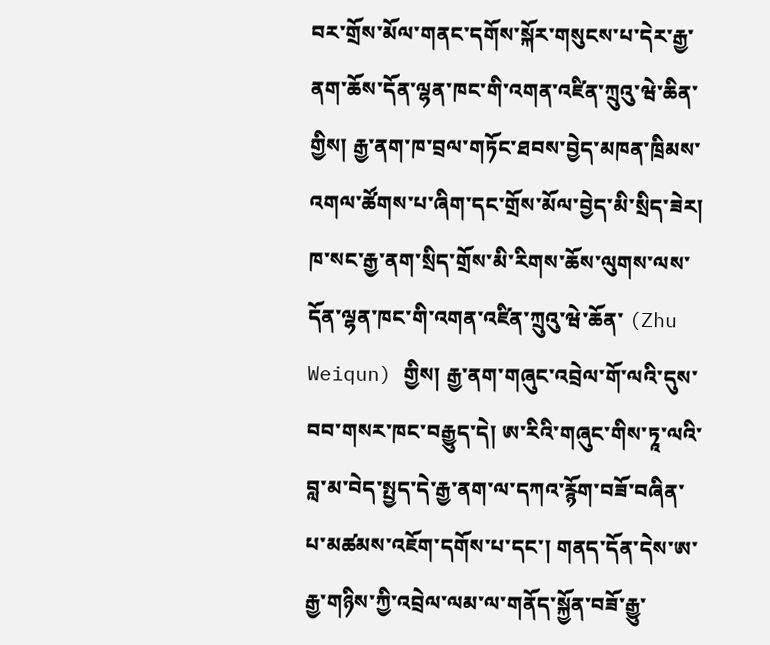བར་གྲོས་མོལ་གནང་དགོས་སྐོར་གསུངས་པ་དེར་རྒྱ་ནག་ཆོས་དོན་ལྷན་ཁང་གི་འགན་འཛིན་ཀྲུའུ་ཝེ་ཆིན་གྱིས། རྒྱ་ནག་ཁ་བྲལ་གཏོང་ཐབས་བྱེད་མཁན་ཁྲིམས་འགལ་ཚོགས་པ་ཞིག་དང་གྲོས་མོལ་བྱེད་མི་སྲིད་ཟེར།
ཁ་སང་རྒྱ་ནག་སྲིད་གྲོས་མི་རིགས་ཆོས་ལུགས་ལས་དོན་ལྷན་ཁང་གི་འགན་འཛིན་ཀྲུའུ་ཝེ་ཆོན་ (Zhu Weiqun) གྱིས། རྒྱ་ནག་གཞུང་འབྲེལ་གོ་ལའི་དུས་བབ་གསར་ཁང་བརྒྱུད་དེ། ཨ་རིའི་གཞུང་གིས་ཏཱ་ལའི་བླ་མ་བེད་སྤྱད་དེ་རྒྱ་ནག་ལ་དཀའ་རྙོག་བཟོ་བཞིན་པ་མཚམས་འཇོག་དགོས་པ་དང་། གནད་དོན་དེས་ཨ་རྒྱ་གཉིས་ཀྱི་འབྲེལ་ལམ་ལ་གནོད་སྐྱོན་བཟོ་རྒྱུ་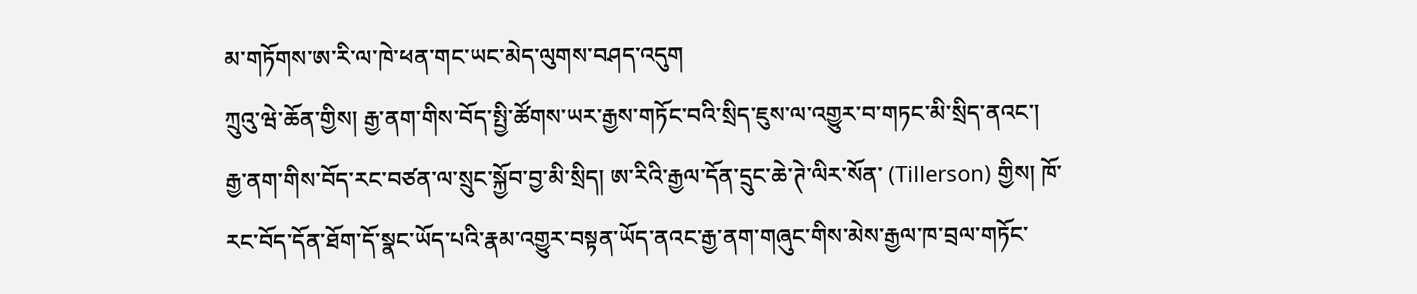མ་གཏོགས་ཨ་རི་ལ་ཁེ་ཕན་གང་ཡང་མེད་ལུགས་བཤད་འདུག
ཀྲུའུ་ཝེ་ཆོན་གྱིས། རྒྱ་ནག་གིས་བོད་སྤྱི་ཚོགས་ཡར་རྒྱས་གཏོང་བའི་སྲིད་ཇུས་ལ་འགྱུར་བ་གཏང་མི་སྲིད་ནའང་། རྒྱ་ནག་གིས་བོད་རང་བཙན་ལ་སྲུང་སྐྱོབ་བྱ་མི་སྲིད། ཨ་རིའི་རྒྱལ་དོན་དྲུང་ཆེ་ཊེ་ལིར་སོན་ (Tillerson) གྱིས། ཁོ་རང་བོད་དོན་ཐོག་དོ་སྣང་ཡོད་པའི་རྣམ་འགྱུར་བསྟན་ཡོད་ནའང་རྒྱ་ནག་གཞུང་གིས་མེས་རྒྱལ་ཁ་བྲལ་གཏོང་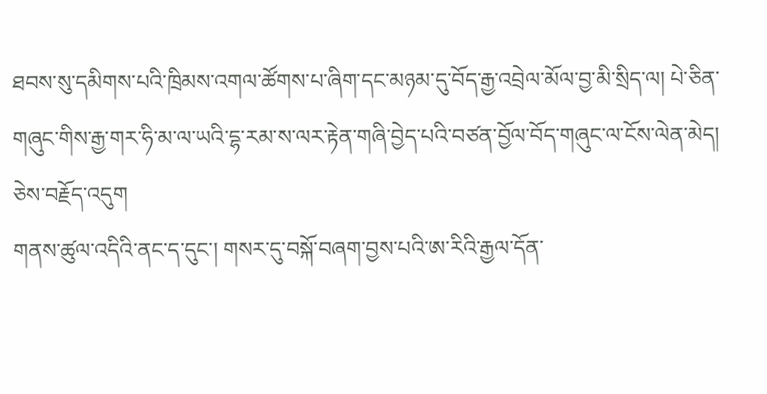ཐབས་སུ་དམིགས་པའི་ཁྲིམས་འགལ་ཚོགས་པ་ཞིག་དང་མཉམ་དུ་བོད་རྒྱ་འབྲེལ་མོལ་བྱ་མི་སྲིད་ལ། པེ་ཅིན་གཞུང་གིས་རྒྱ་གར་ཧི་མ་ལ་ཡའི་དྷ་རམ་ས་ལར་རྟེན་གཞི་བྱེད་པའི་བཙན་བྱོལ་བོད་གཞུང་ལ་ངོས་ལེན་མེད། ཅེས་བརྗོད་འདུག
གནས་ཚུལ་འདིའི་ནང་ད་དུང་། གསར་དུ་བསྐོ་བཞག་བྱས་པའི་ཨ་རིའི་རྒྱལ་དོན་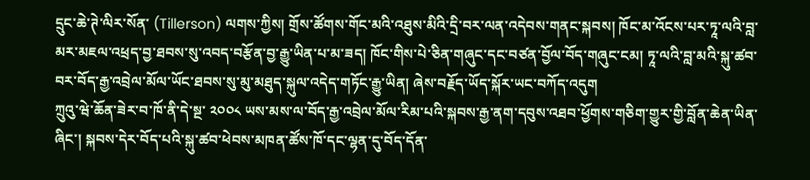དྲུང་ཆེ་ཊེ་ལིར་སོན་ (Tillerson) ལགས་ཀྱིས། གྲོས་ཚོགས་གོང་མའི་འཐུས་མིའི་དྲི་བར་ལན་འདེབས་གནང་སྐབས། ཁོང་མ་འོངས་པར་ཏཱ་ལའི་བླ་མར་མཇལ་འཕྲད་བྱ་ཐབས་སུ་འབད་བརྩོན་བྱ་རྒྱུ་ཡིན་པ་མ་ཟད། ཁོང་གིས་པེ་ཅིན་གཞུང་དང་བཙན་བྱོལ་བོད་གཞུང་ངམ། ཏཱ་ལའི་བླ་མའི་སྐུ་ཚབ་བར་བོད་རྒྱ་འབྲེལ་མོལ་ཡོང་ཐབས་སུ་མུ་མཐུད་སྐུལ་འདེད་གཏོང་རྒྱུ་ཡིན། ཞེས་བརྗོད་ཡོད་སྐོར་ཡང་བཀོད་འདུག
ཀྲུའུ་ཝེ་ཆོན་ཟེར་བ་ཁོ་ནི་དེ་སྔ་ ༢༠༠༨ ཡས་མས་ལ་བོད་རྒྱ་འབྲེལ་མོལ་རིམ་པའི་སྐབས་རྒྱ་ནག་དབུས་འཐབ་ཕྱོགས་གཅིག་གྱུར་གྱི་བློན་ཆེན་ཡིན་ཞིང་། སྐབས་དེར་བོད་པའི་སྐུ་ཚབ་ཕེབས་མཁན་ཚོས་ཁོ་དང་ལྷན་དུ་བོད་དོན་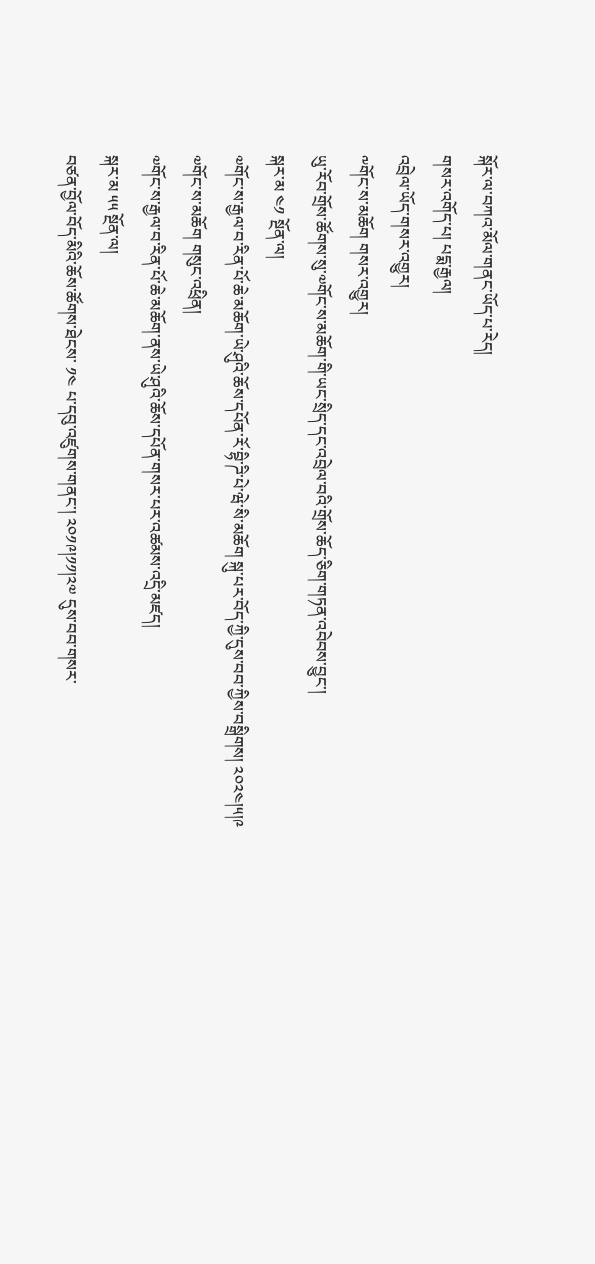སྐོར་ལ་བཀའ་མོལ་གནང་ཡོད་པ་རེད།
གསར་འགོད་པ། པདྨ་རྒྱལ།
འབྲེལ་ཡོད་གསར་འགྱུར།
༸གོང་ས་མཆོག གསར་འགྱུར།
ཡུ་རོབ་གྲོས་ཚོགས་སུ་༧གོང་ས་མཆོག་གི་ཡང་སྲིད་དང་འབྲེལ་བའི་གྲོས་ཆོད་ཅིག་གཏན་འབེབས་བྱུང་།
སྐར་མ ༤༡ སྔོན་ལ།
༧གོང་ས་རྒྱལ་བ་རིན་པོ་ཆེ་མཆོག་ཡེ་ཤུའི་ཆོས་དཔོན་རོ་བྷི་ཌི་པེ་ཝེ་སི་མཆོག སྐུ་པར་བོད་ཀྱི་དུས་བབ་ཀྱིས་བསྒྲིགས། ༢༠༢༤།༥།༩
༧གོང་ས་མཆོག གསུང་འཕྲིན།
༧གོང་ས་རྒྱལ་བ་རིན་པོ་ཆེ་མཆོག་ནས་ཡེ་ཤུའི་ཆོས་དཔོན་གསར་པར་འཚམས་འདྲི་མཛད།
སྐར་མ ༥༥ སྔོན་ལ།
བཙན་བྱོལ་བོད་མིའི་ཆོས་ཚོགས་ཐེངས་ ༡༤ པ་དབུ་འཛུགས་གནང་། ༢༠༡༩།༡༡།༢༧ དུས་བབ་གསར་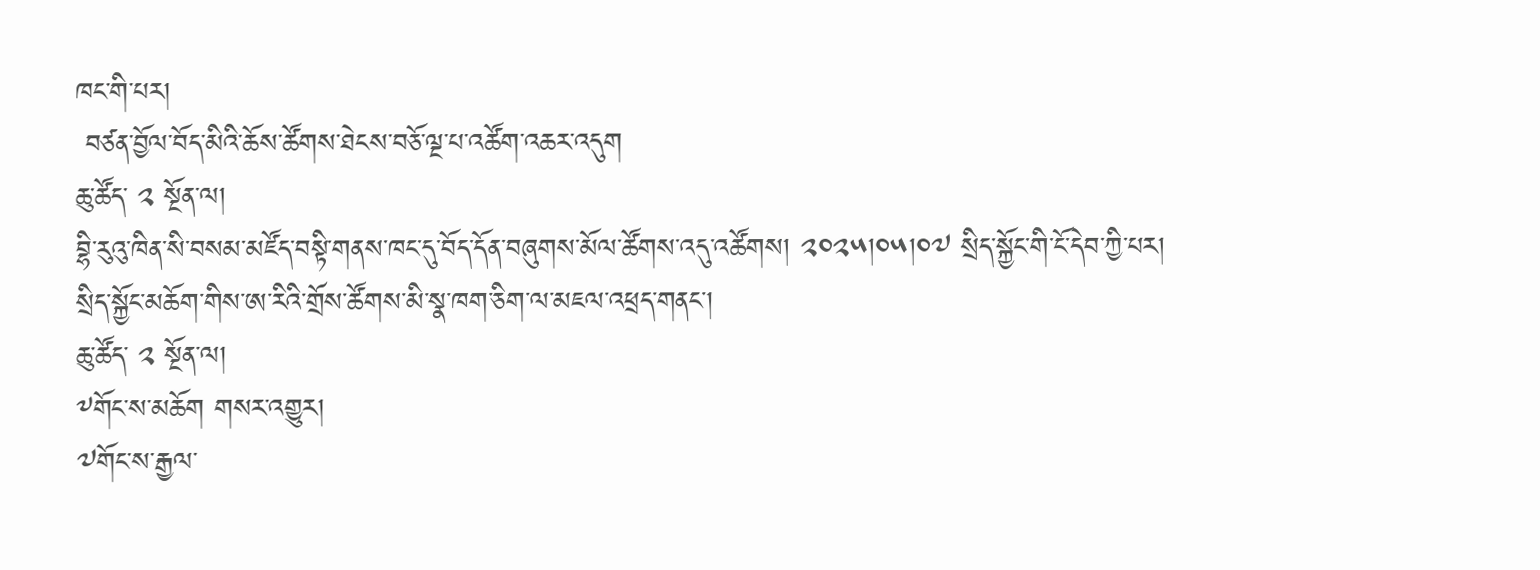ཁང་གི་པར།
 བཙན་བྱོལ་བོད་མིའི་ཆོས་ཚོགས་ཐེངས་བཅོ་ལྔ་པ་འཚོག་འཆར་འདུག
ཆུ་ཚོད་ ༢ སྔོན་ལ།
བྷི་རུའུ་ཁིན་སི་བསམ་མཛོད་བསྟི་གནས་ཁང་དུ་བོད་དོན་བཞུགས་མོལ་ཚོགས་འདུ་འཚོགས། ༢༠༢༥།༠༥།༠༧ སྲིད་སྐྱོང་གི་ངོ་དེབ་ཀྱི་པར།
སྲིད་སྐྱོང་མཆོག་གིས་ཨ་རིའི་གྲོས་ཚོགས་མི་སྣ་ཁག་ཅིག་ལ་མཇལ་འཕྲད་གནང་།
ཆུ་ཚོད་ ༢ སྔོན་ལ།
༸གོང་ས་མཆོག གསར་འགྱུར།
༧གོང་ས་རྒྱལ་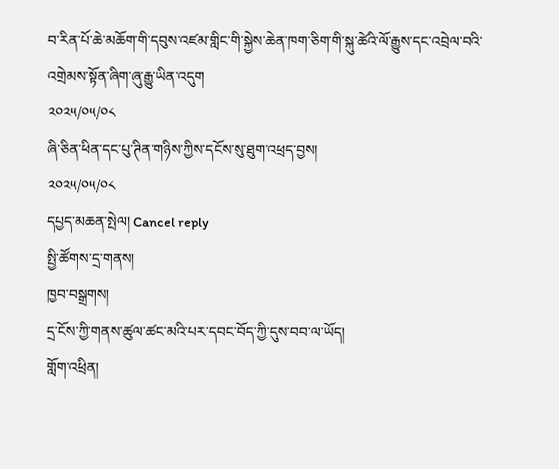བ་རིན་པོ་ཆེ་མཆོག་གི་དབུས་འཛམ་གླིང་གི་སྐྱེས་ཆེན་ཁག་ཅིག་གི་སྐུ་ཚེའི་ལོ་རྒྱུས་དང་འབྲེལ་བའི་འགྲེམས་སྟོན་ཞིག་ཞུ་རྒྱུ་ཡིན་འདུག
༢༠༢༥/༠༥/༠༨
ཞི་ཅིན་ཕིན་དང་པུ་ཊིན་གཉིས་ཀྱིས་དངོས་སུ་ཐུག་འཕྲད་བྱས།
༢༠༢༥/༠༥/༠༨
དཔྱད་མཆན་སྤེལ། Cancel reply
སྤྱི་ཚོགས་དྲ་གནས།
ཁྱབ་བསྒྲགས།
དྲ་ངོས་ཀྱི་གནས་ཚུལ་ཚང་མའི་པར་དབང་བོད་ཀྱི་དུས་བབ་ལ་ཡོད།
གློག་འཕྲིན།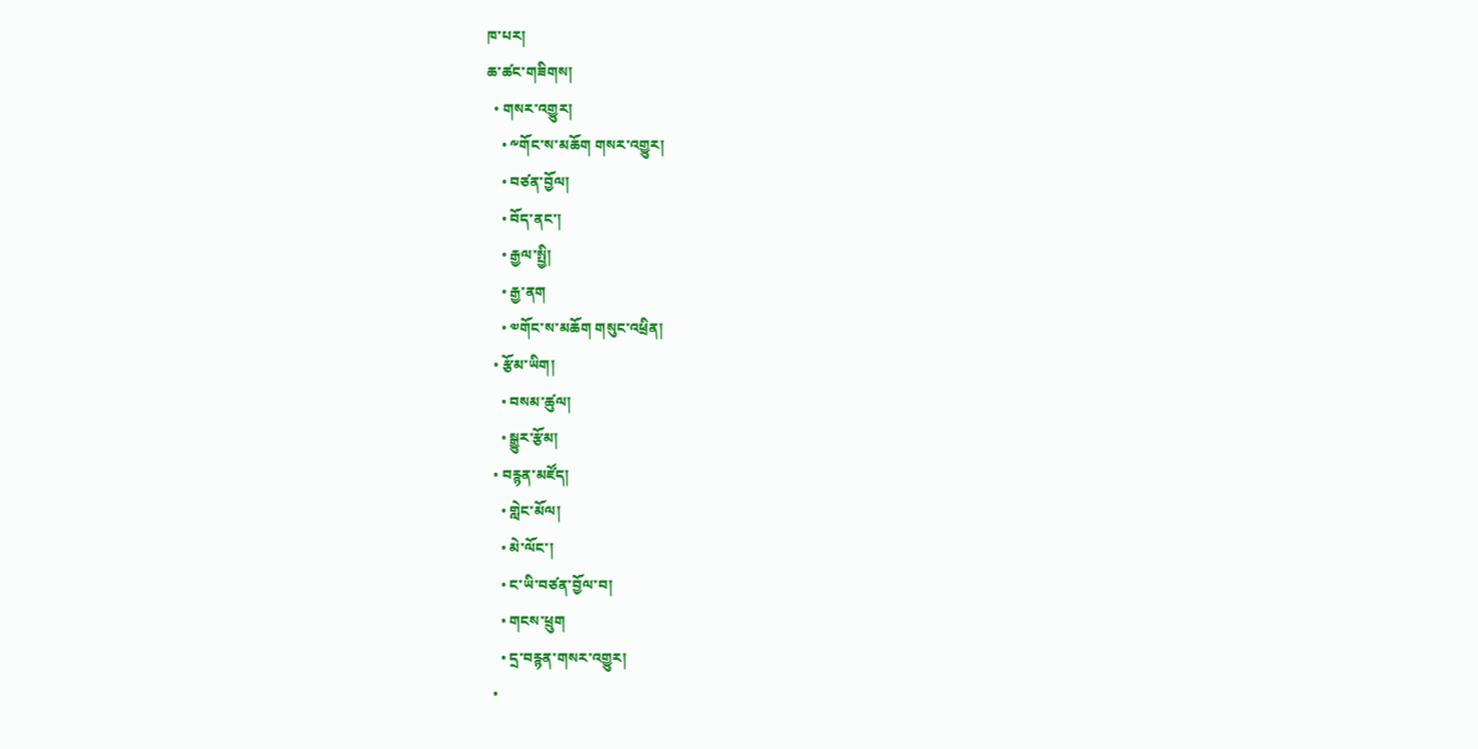ཁ་པར།
ཆ་ཚང་གཟིགས།
  • གསར་འགྱུར།
    • ༸གོང་ས་མཆོག གསར་འགྱུར།
    • བཙན་བྱོལ།
    • བོད་ནང་།
    • རྒྱལ་སྤྱི།
    • རྒྱ་ནག
    • ༧གོང་ས་མཆོག གསུང་འཕྲིན།
  • རྩོམ་ཡིག།
    • བསམ་ཚུལ།
    • སྒྱུར་རྩོམ།
  • བརྙན་མཛོད།
    • གླེང་མོལ།
    • མེ་ལོང་།
    • ང་ཡི་བཙན་བྱོལ་བ།
    • གངས་ཕྲུག
    • དྲ་བརྙན་གསར་འགྱུར།
  •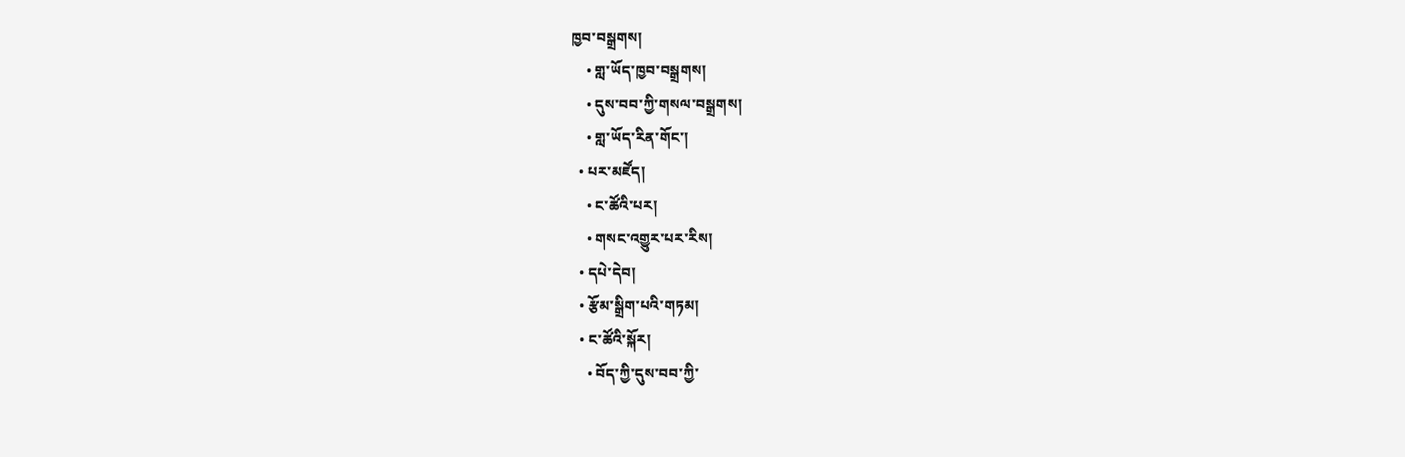ཁྱབ་བསྒྲགས།
    • གླ་ཡོད་ཁྱབ་བསྒྲགས།
    • དུས་བབ་ཀྱི་གསལ་བསྒྲགས།
    • གླ་ཡོད་རིན་གོང་།
  • པར་མཛོད།
    • ང་ཚོའི་པར།
    • གསང་འགྱུར་པར་རིས།
  • དཔེ་དེབ།
  • རྩོམ་སྒྲིག་པའི་གཏམ།
  • ང་ཚོའི་སྐོར།
    • བོད་ཀྱི་དུས་བབ་ཀྱི་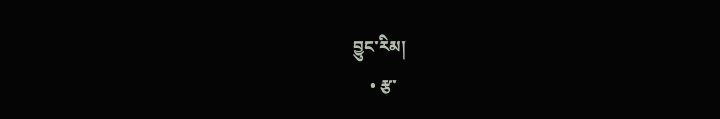བྱུང་རིམ།
    • རྩ་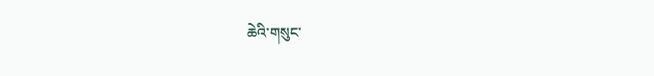ཆེའི་གསུང་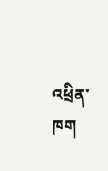འཕྲིན་ཁག